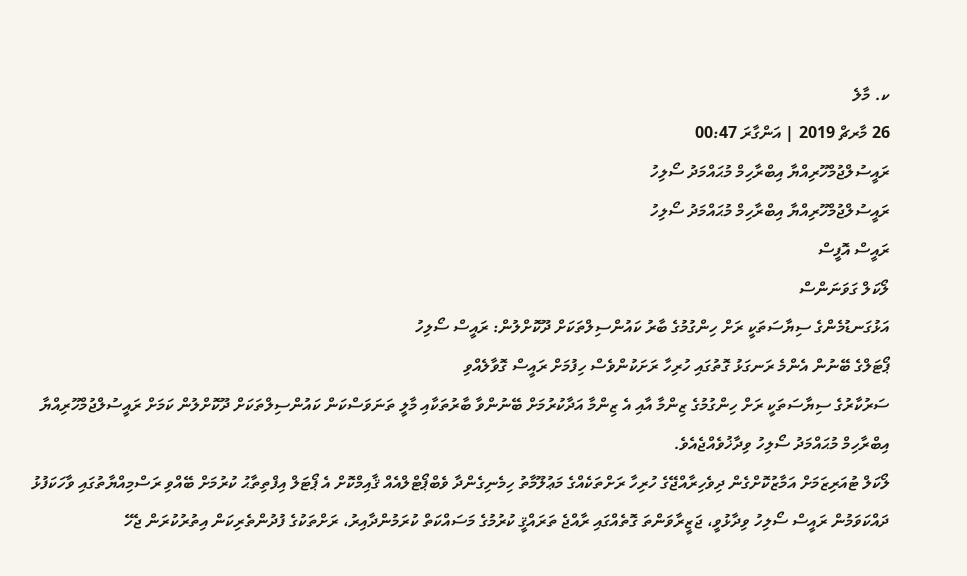ކ. މާލެ
26 މާރޗް 2019 | އަންގާރަ 00:47
ރައީސުލްޖުމްހޫރިއްޔާ އިބްރާހިމް މުޙައްމަދު ސޯލިހު
ރައީސުލްޖުމްހޫރިއްޔާ އިބްރާހިމް މުޙައްމަދު ސޯލިހު
ރައީސް އޮފީސް
ލޯކަލް ގަވަނަންސް
އަޅުގަނޑުމެންގެ ސިޔާސަތަކީ ރަށް ހިންގުމުގެ ބާރު ކައުންސިލްތަކަށް ދޫކޮށްލުން: ރައީސް ސޯލިހު
ޕޯޓަލްގެ ބޭނުން އެންމެ ރަނގަޅު ގޮތުގައި ހުރިހާ ރަށަކުންވެސް ހިފުމަށް ރައީސް ގޮވާލެއްވި
ސަރުކާރުގެ ސިޔާސަތަކީ ރަށް ހިންގުމުގެ ޒިންމާ އާއި އެ ޒިންމާ އަދާކުރުމަށް ބޭނުންވާ ބާރުތަކާއި މާލީ ތަނަވަސްކަން ކައުންސިލްތަކަށް ދޫކޮށްލުން ކަމަށް ރައީސުލްޖުމްހޫރިއްޔާ އިބްރާހިމް މުޙައްމަދު ސޯލިހު ވިދާޚުވެއްޖެއެވެ.
ލޯކަލް ޓުއަރިޒަމަށް އަމާޒުކޮށްގެން ދިވެހިރާއްޖޭގެ ހުރިހާ ރަށްތަކެއްގެ މަޢުލޫމާތު ހިމެނިގެންދާ ވެބްޕޯޓްލްއެއް ޤާއިމްކޮށް އެ ޕޯޓަލް އިފްތިތާޙު ކުރުމަށް ބޭއްވި ރަސްމިއްޔާތުގައި ވާހަކަފުޅު ދައްކަވަމުން ރައީސް ސޯލިހު ވިދާޅުވީ، ޖަޒީރާވަންތަ ގޮތެއްގައި ރާއްޖެ ތަރައްޤީ ކުރުމުގެ މަސައްކަތް ކުރަމުންދާއިރު، ރަށްތަކުގެ ފުދުންތެރިކަން އިތުރުކުރަން ޖެހޭ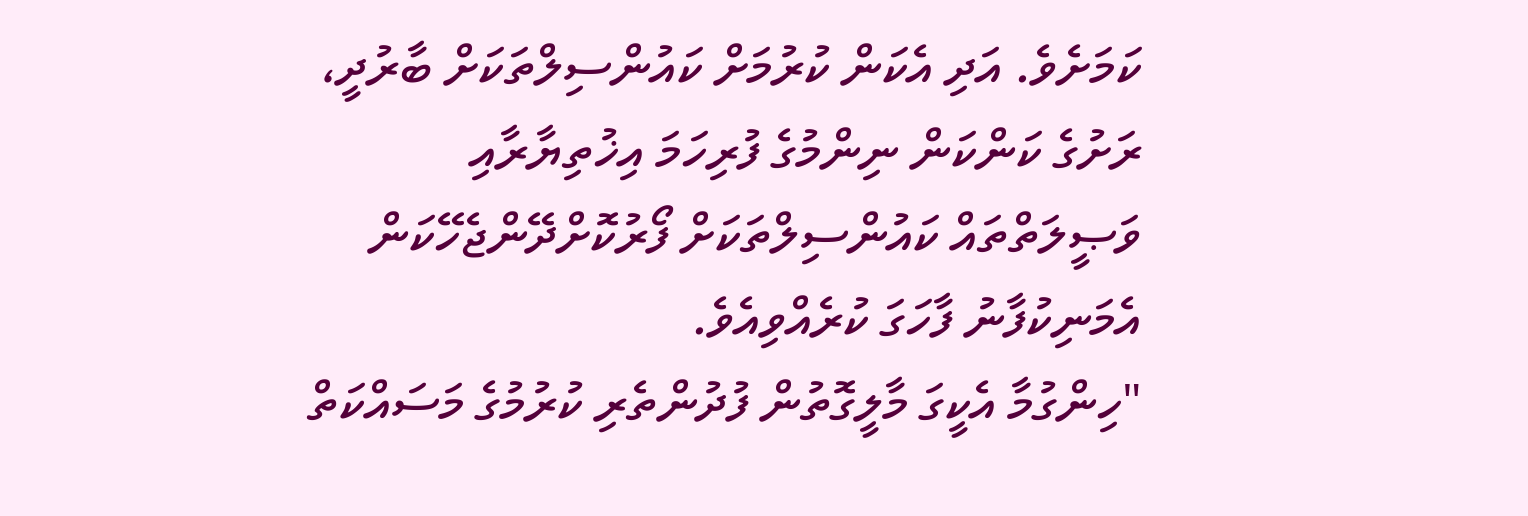ކަމަށެވެ. އަދި އެކަން ކުރުމަށް ކައުންސިލްތަކަށް ބާރުދީ، ރަށުގެ ކަންކަން ނިންމުގެ ފުރިހަމަ އިޚުތިޔާރާއި ވަޞީލަތްތައް ކައުންސިލްތަކަށް ފޯރުކޮށްދޭންޖެހޭކަން އެމަނިކުފާނު ފާހަގަ ކުރެއްވިއެވެ.
"ހިންގުމާ އެކީގަ މާލީގޮތުން ފުދުންތެރި ކުރުމުގެ މަސައްކަތް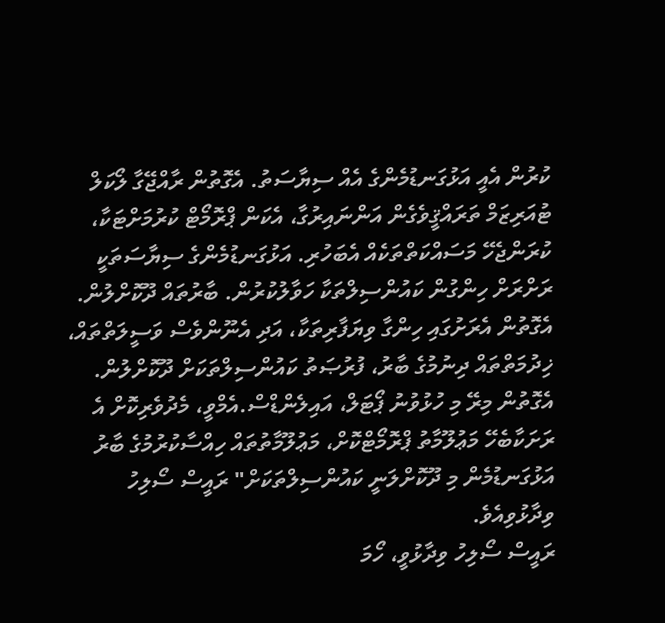ކުރުން އެއީ އަޅުގަނޑުމެންގެ އެއް ސިޔާސަތު. އެގޮތުން ރާއްޖޭގާ ލޯކަލް ޓުއަރިޒަމް ތަރައްޤީވެގެން އަންނައިރުގާ، އެކަން ޕްރޮމޯޓް ކުރުމަށްޓަކާ، ކުރަންޖެހޭ މަސައްކަތްތަކެއް އެބަހުރި. އަޅުގަނޑުމެންގެ ސިޔާސަތަކީ ރަށްރަށް ހިންގުން ކައުންސިލްތަކާ ހަވާލުކުރުން. ބާރުތައް ދޫކޮށްލުން. އެގޮތުން އެރަށުގައި ހިންގާ ވިޔަފާރިތަކާ، އަދި އެނޫންވެސް ވަސީލަތްތައް، ޚިދުމަތްތައް ދިނުމުގެ ބާރު، ފުރުޞަތު ކައުންސިލްތަކަށް ދޫކޮށްލުން. އެގޮތުން މިރޭ މި ހުޅުވުނު ޕޯޓަލް، އައިލެންޑްސް.އެމްވީ، މެދުވެރިކޮށް އެ ރަށަކާބެހޭ މަޢުލޫމާތު ޕްރޮމޯޓްކޮށް، މަޢުލޫމާތުތައް ހިއްސާކުރުމުގެ ބާރު އަޅުގަނޑުމެން މި ދޫކޮށްލަނީ ކައުންސިލްތަކަށް" ރައީސް ސޯލިހު ވިދާޅުވިއެވެ.
ރައީސް ސޯލިހު ވިދާޅުވީ، ހޯމަ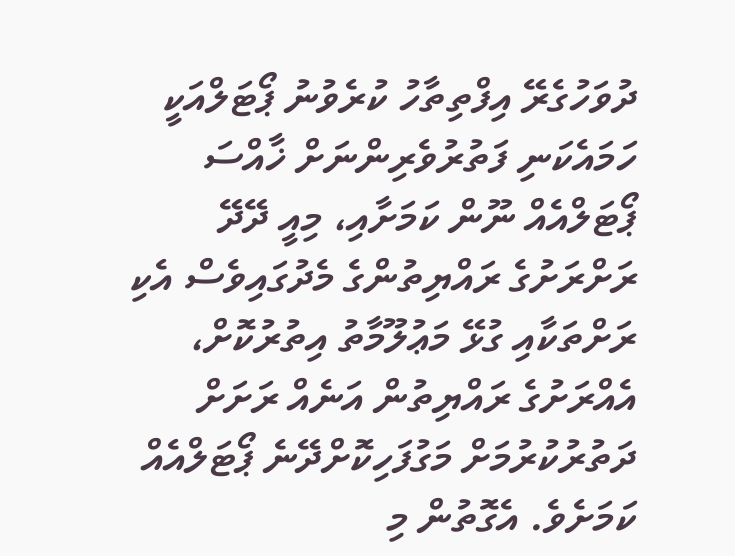ދުވަހުގެރޭ އިފްތިތާހު ކުރެވުނު ޕޯޓަލްއަކީ ހަމައެކަނި ފަތުރުވެރިންނަށް ޚާއްސަ ޕޯޓަލްއެއް ނޫން ކަމަށާއި، މިއީ ދޭދޭ ރަށްރަށުގެ ރައްޔިތުންގެ މެދުގައިވެސް އެކި ރަށްތަކާއި ގުޅޭ މަޢުލޫމާތު އިތުރުކޮށް، އެއްރަށުގެ ރައްޔިތުން އަނެއް ރަށަށް ދަތުރުކުރުމަށް މަގުފަހިކޮށްދޭނެ ޕޯޓަލްއެއް ކަމަށެވެ. އެގޮތުން މި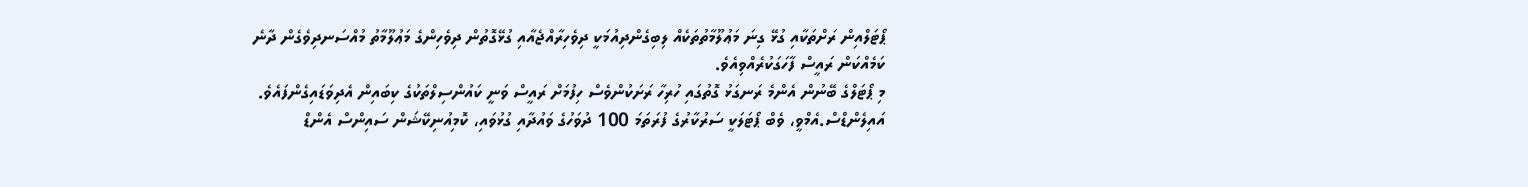ޕޯޓަލްއިން ރަށްތަކާއި ގުޅޭ ގިނަ މަޢުލޫމާތުތަކެއް ލިބިގެންދިއުމަކީ ދިވެހިރާއްޖެއާއި ގުޅޭގޮތުން ދިވެހިންގެ މަޢުލޫމާތު މުއްސަނދިވެގެން ދާނެ ކަމެއްކަން ރައީސް ފާހަގަކުރެއްވިއެވެ.
މި ޕޯޓަލްގެ ބޭނުން އެންމެ ރަނގަޅު ގޮތުގައި ހުރިހާ ރަށަކުންވެސް ހިފުމަށް ރައީސް ވަނީ ކައުންސިލްތަކުގެ ކިބައިން އެދިވަޑައިގެންފައެވެ.
އައިލެންޑްސް.އެމްވީ، ވެބް ޕޯޓަލަކީ ސަރުކާރުގެ ފުރަތަމަ 100 ދުވަހުގެ ވައުދާއި ގުޅުވައި، ކޮމިއުނިކޭޝަން ސައިންސް އެންޑް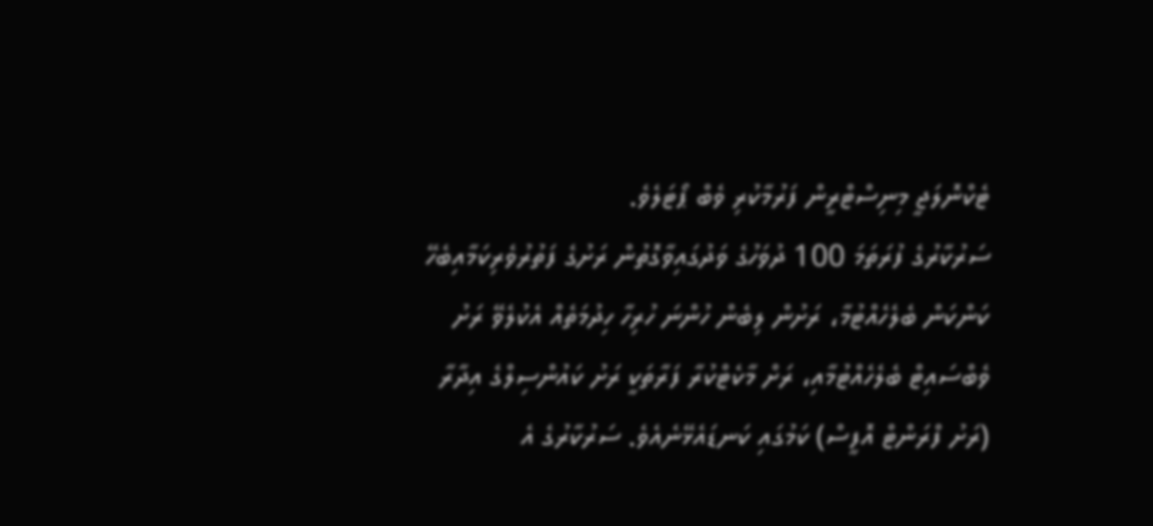ޓެކްނޮލަޖީ މިނިސްޓްރީން ފަރުމާކުރި ވެބް ޕޯޓަލެވެ.
ސަރުކާރުގެ ފުރަތަމަ 100 ދުވަހުގެ ވަދުގައިވާގޮތުން ރަށުގެ ފަތުރުވެރިކަމާއިބެހޭ ކަންކަން ބެލެހެއްޓުމާ، ރަށުން ލިބެން ހުންނަ ހުރިހާ ހިދުމަތެއް އެކުލެވޭ ރަށު ވެބްސައިޓް ބެލެހެއްޓުމާއި، ރަށް މާކެޓްކުރާ ފަރާތަކީ ރަށު ކައުންސިލްގެ އިދާރާ (ރަށު ފްރަންޓް އޮފީސް) ކަމުގައި ކަނޑައެޅޭނެއެވެ. ސަރުކާރުގެ އެ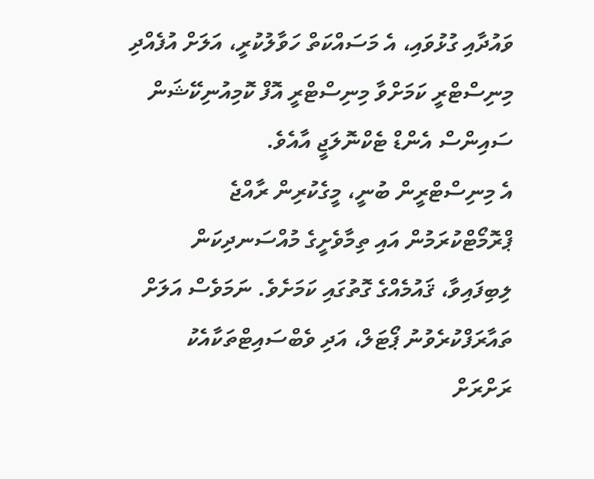ވައުދާއި ގުޅުވައި، އެ މަސައްކަތް ހަވާލުކުރީ، އަލަށް އުފެއްދި މިނިސްޓްރީ ކަމަށްވާ މިނިސްޓްރީ އޮފް ކޮމިއުނިކޭޝަން ސައިންސް އެންޑް ޓެކްނޮލަޖީ އާއެވެ.
އެ މިނިސްޓްރީން ބުނީ، މީގެކުރިން ރާއްޖެ ޕްރޮމޯޓްކުރަމުން އައި ތިމާވެށީގެ މުއްސަނދިކަން ލިބިފައިވާ، ޤައުމެއްގެ ގޮތުގައި ކަމަށެވެ. ނަމަވެސް އަލަށް ތައާރަފްކުރެވުނު ޕޯޓަލް، އަދި ވެބްސައިޓްތަކާއެކު ރަށްރަށް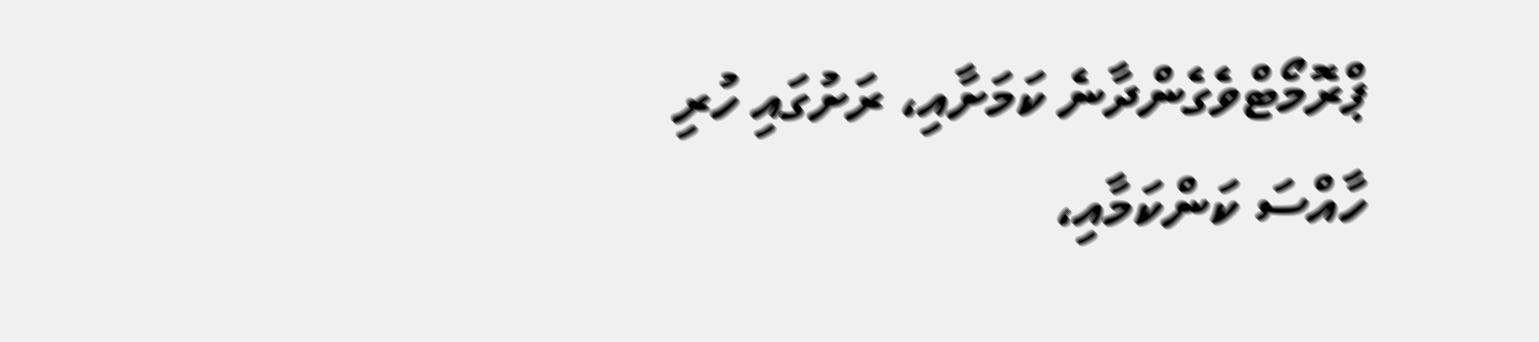ޕްރޮމޯޓްވެގެންދާނެ ކަމަށާއި، ރަށުގައި ހުރި ހާއްސަ ކަންކަމާއި،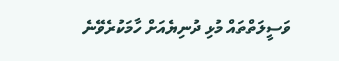ވަސީލަތްތައް މުޅި ދުނިޔެއަށް ހާމަކުރެވޭނެ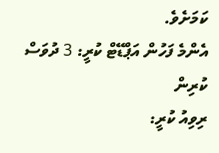ކަމަށެވެ.
އެންމެ ފަހުން އަޕްޑޭޓް ކުރީ: 3 ދުވަސް ކުރިން
ރިވިއު ކުރީ: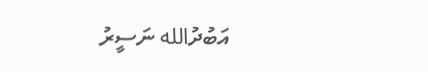އަބުދުالله ނަސީރު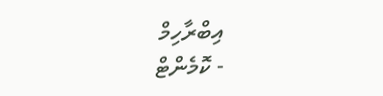އިބްރާހިމް
- ކޮމެންޓް